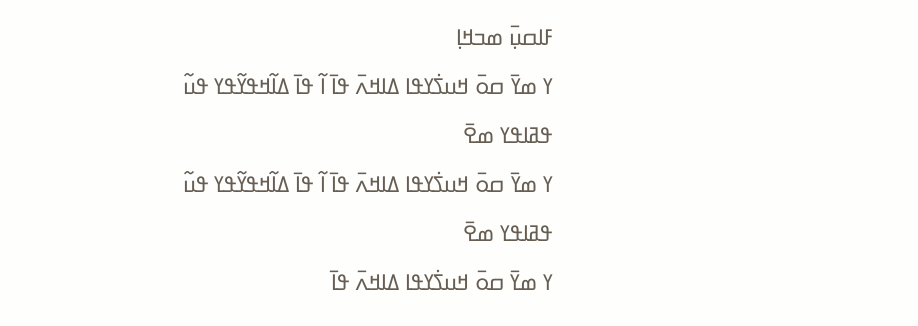ߓߊߛߎ߲߫ ߘߏߞߊ߲
ߌ ߘߌ߫ ߛߋ߫ ߞߎߖ߭ߌߟߊ ߡߊߞߍ߫ ߟߊ߫ ߊ߬ ߟߊ߫ ߡߊ߬ߞߟߌ߬ߟߌ ߟߎ߬ ߟߥߊߟߌ ߘߐ߫
ߌ ߘߌ߫ ߛߋ߫ ߞߎߖ߭ߌߟߊ ߡߊߞߍ߫ ߟߊ߫ ߊ߬ ߟߊ߫ ߡߊ߬ߞߟߌ߬ߟߌ ߟߎ߬ ߟߥߊߟߌ ߘߐ߫
ߌ ߘߌ߫ ߛߋ߫ ߞߎߖ߭ߌߟߊ ߡߊߞߍ߫ ߟߊ߫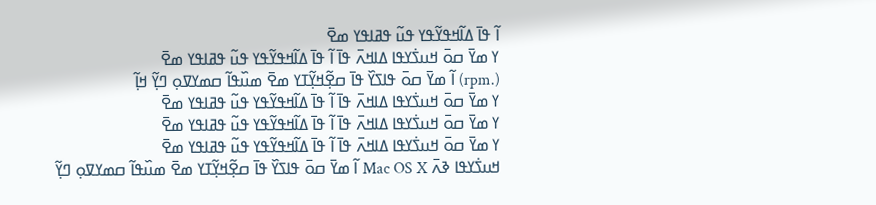ߊ߬ ߟߊ߫ ߡߊ߬ߞߟߌ߬ߟߌ ߟߎ߬ ߟߥߊߟߌ ߘߐ߫
ߌ ߘߌ߫ ߛߋ߫ ߞߎߖ߭ߌߟߊ ߡߊߞߍ߫ ߟߊ߫ ߊ߬ ߟߊ߫ ߡߊ߬ߞߟߌ߬ߟߌ ߟߎ߬ ߟߥߊߟߌ ߘߐ߫
(.rpm) ߊ߬ ߘߌ߫ ߛߋ߫ ߟߊߖߌ߰ ߟߊ߫ ߛߐ߲߬ߞߌ߲߬ߠߌ ߘߐ߫ ߘߎ߰ߟߊ߬ ߛߘߌߜߋ߲ ߣߌ߲߬ ߞߊ߲߬
ߌ ߘߌ߫ ߛߋ߫ ߞߎߖ߭ߌߟߊ ߡߊߞߍ߫ ߟߊ߫ ߊ߬ ߟߊ߫ ߡߊ߬ߞߟߌ߬ߟߌ ߟߎ߬ ߟߥߊߟߌ ߘߐ߫
ߌ ߘߌ߫ ߛߋ߫ ߞߎߖ߭ߌߟߊ ߡߊߞߍ߫ ߟߊ߫ ߊ߬ ߟߊ߫ ߡߊ߬ߞߟߌ߬ߟߌ ߟߎ߬ ߟߥߊߟߌ ߘߐ߫
ߌ ߘߌ߫ ߛߋ߫ ߞߎߖ߭ߌߟߊ ߡߊߞߍ߫ ߟߊ߫ ߊ߬ ߟߊ߫ ߡߊ߬ߞߟߌ߬ߟߌ ߟߎ߬ ߟߥߊߟߌ ߘߐ߫
ߞߎߖ߭ߌߟߊ ߢߍ߫ Mac OS X ߊ߬ ߘߌ߫ ߛߋ߫ ߟߊߖߌ߰ ߟߊ߫ ߛߐ߲߬ߞߌ߲߬ߠߌ ߘߐ߫ ߘߎ߰ߟߊ߬ ߛߘߌߜߋ߲ ߣߌ߲߬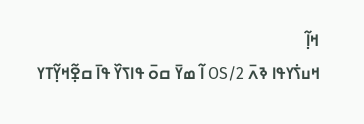ߞߊ߲߬
ߞߎߖ߭ߌߟߊ ߢߍ߫ OS/2 ߊ߬ ߘߌ߫ ߛߋ߫ ߟߊߖߌ߰ ߟߊ߫ ߛߐ߲߬ߞߌ߲߬ߠߌ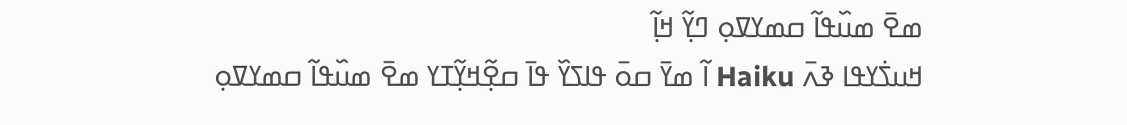ߘߐ߫ ߘߎ߰ߟߊ߬ ߛߘߌߜߋ߲ ߣߌ߲߬ ߞߊ߲߬
ߞߎߖ߭ߌߟߊ ߢߍ߫ Haiku ߊ߬ ߘߌ߫ ߛߋ߫ ߟߊߖߌ߰ ߟߊ߫ ߛߐ߲߬ߞߌ߲߬ߠߌ ߘߐ߫ ߘߎ߰ߟߊ߬ ߛߘߌߜߋ߲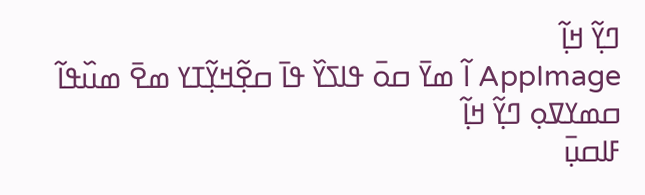ߣߌ߲߬ ߞߊ߲߬
AppImage ߊ߬ ߘߌ߫ ߛߋ߫ ߟߊߖߌ߰ ߟߊ߫ ߛߐ߲߬ߞߌ߲߬ߠߌ ߘߐ߫ ߘߎ߰ߟߊ߬ ߛߘߌߜߋ߲ ߣߌ߲߬ ߞߊ߲߬
ߓߊߛߎ߲߫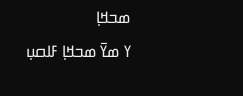ߘߏߞߊ߲
ߌ ߘߌ߫ ߘߏߞߊ߲ ߓߊߛߎ߲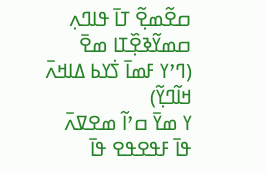ߛߐ߬ߘߐ߲߬ ߠߊ߫ ߟߊߣߍ߲ ߛߘߌ߬ߢߐ߲߰ߠߊ ߘߐ߫ (ߣߴߌ ߓߘߊ߫ ߖ߭ߌߕ ߡߊߞߍ߫ ߞߊ߬ߣߌ߲߬)
ߌ ߘߌ߫ ߛߴߊ߬ ߘߐߜߍ߫ ߟߊ߫ ߓߟߐߟߐ ߟߊ߫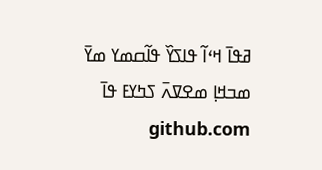ߥߟߊ߫ ߞߵߊ߬ ߟߊߖߌ߰ ߟߊ߬ߛߘߌ ߘߌ߫
ߘߏߞߊ߲ ߘߐߜߍ߫ ߖߤߌߓ ߟߊ߫ github.com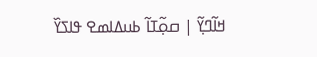ߞߊ߬ߣߌ߲߬ | ߛߋ߲߬ߠߊ߬ ߕߎߡߊߘߐ ߟߊߖߌ߰